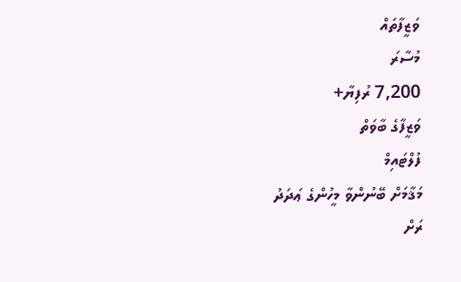ވަޒީފާތައް
މުސާރަ
7,200 ރުފިޔާ+
ވަޒީފާގެ ބާވަތް
ފުލްޓައިމް
މަޤާމަށް ބޭނުންވާ މީހުންގެ ޢަދަދު
ރަށް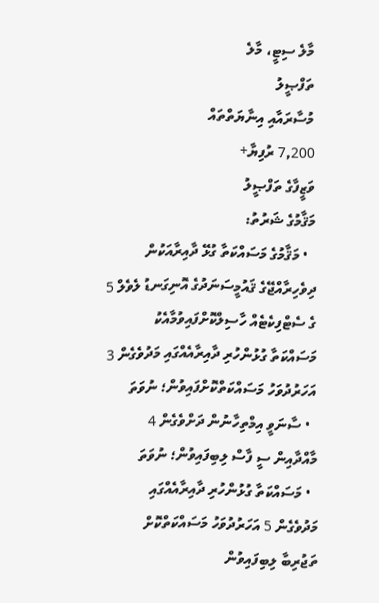މާލެ ސިޓީ، މާލެ
ތަފްޞީލު
މުސާރައާއި އިނާޔަތްތައް
7,200 ރުފިޔާ+
ވަޒީފާގެ ތަފްޞީލު
މަޤާމުގެ ޝަރުތު:
  • މަޤާމުގެ މަސައްކަތާ ގުޅޭ ދާއިރާއަކުން ދިވެހިރާއްޖޭގެ ޤައުމީސަނަދުގެ އޮނިގަނޑު ލެވެލް 5 ގެ ސެޓްފިކެޓެއް ހާސިލްކޮށްފައިވުމާއެކު މަސައްކަތާ ގުޅުންހުރި ދާއިރާއެއްގައި މަދުވެގެން 3 އަހަރުދުވަހު މަސައްކަތްކޮށްފައިވުން؛ ނުވަތަ
  • ސާނަވީ އިމްތިހާނުން ދަށްވެގެން 4 މާއްދާއިން ސީ ފާސް ލިބިފައިވުން؛ ނުވަތަ
  • މަސައްކަތާ ގުޅުންހުރި ދާއިރާއެއްގައި  މަދުވެގެން 5 އަހަރުދުވަހު މަސައްކަތްކޮށް ތަޖުރިބާ ލިބިފައިވުން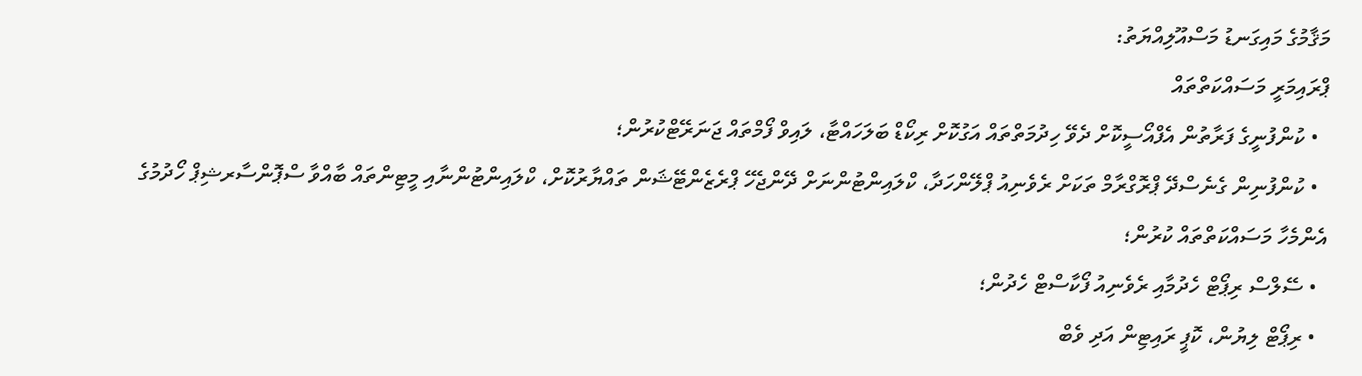މަޤާމުގެ މައިގަނޑު މަސްއޫލިއްޔަތު:
ޕްރައިމަރީ މަސައްކަތްތައް
  • ކުންފުނީގެ ފަރާތުން އެފްއޯސީކޮށް ދެވޭ ހިދުމަތްތައް އަގުކޮށް ރިކޯޑް ބަލަހައްޓާ، ލައިވް ފޯމްތައް ޖަނަރޭޓްކުރުން؛
  • ކުންފުނިން ގެނެސްދޭ ޕްރޮގްރާމް ތަކަށް ރެވެނިއު ޕްލޭންހަދާ، ކްލައިންޓުންނަށް ދޭންޖެހޭ ޕްރެޒެންޓޭޝަން ތައްޔާރުކޮށް، ކްލައިންޓުންނާއި މީޓިންތައް ބާއްވާ ސްޕޮންސާރޝިޕް ހޯދުމުގެ އެންމެހާ މަސައްކަތްތައް ކުރުން؛
  • ސޭލްސް ރިޕޯޓް ހެދުމާއި ރެވެނިއު ފޯކާސްޓް ހެދުން؛
  • ރިޕޯޓް ލިޔުން، ކޮޕީ ރައިޓިން އަދި ވެބް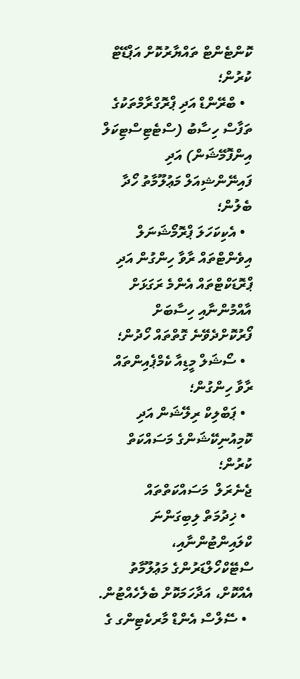ކޮންޓެންޓް ތައްޔާރުކޮށް އަޕްޑޭޓް ކުރުން؛
  • ބްރޭންޑް އަދި ޕްރޮގްރާމްތަކުގެ ތަފާސް ހިސާބު (ސްޓެޓިސްޓިކަލް އިންފޮމޭޝަން) އަދި ފައިނޭންޝިއަލް މަޢުލޫމާތު ހޯދާ ބެލުން؛
  • އެކިކަހަލަ ޕްރޮމޯޝަނަލް އިވެންޓްތައް ރާވާ ހިންގުން އަދި ޕްރޮޑަކްޓްތައް އެންމެ ރަގަޅަށް އާއްމުންނާއި ހިސާބަށް ފޯރުކޮށްދެވޭނެ ގޮތްތައް ހޯދުން؛
  • ސޯޝަލް މީޑިއާ ކެމްޕެއިންތައް ރާވާ ހިންގުން؛
  • ޕަބްލިކް ރިލޭޝަން އަދި ކޮމިއުނިކޭޝަންގެ މަސައްކަތް ކުރުން؛
ޖެނެރަލް  މަސައްކަތްތައް
  • ޚިދުމަތް ލިބިގަންނަ ކްލައިންޓުންނާއި، ސްޓޭކްހޯލްޑަރުންގެ މަޢުލޫމާތު އެއްކޮށް، އަދާހަމަކޮށް ބެލެހެއްޓުން.
  • ސޭލްސް އެންޑް މާރކެޓިންގ ގެ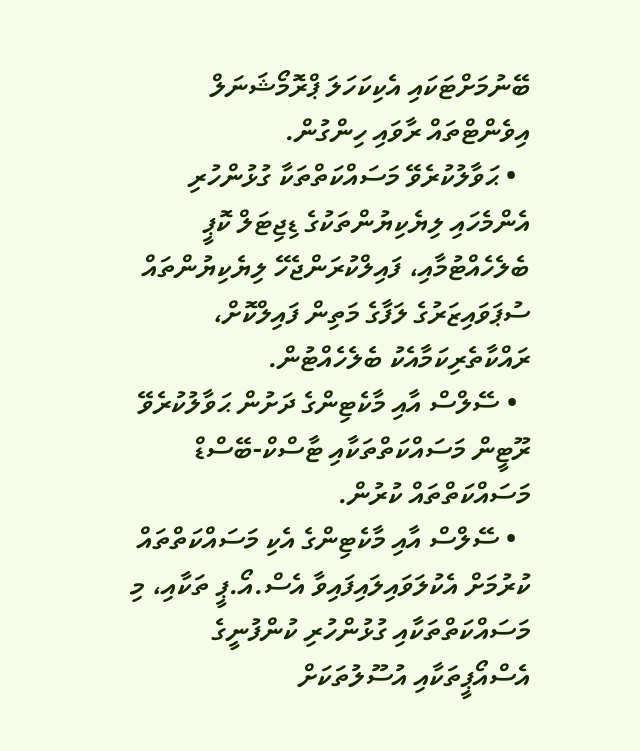ބޭނުމަށްޓަކައި އެކިކަހަލަ ޕްރޮމޯޝަނަލް އިވެންޓްތައް ރާވައި ހިންގުން.
  • ޙަވާލުކުރެވޭ މަސައްކަތްތަކާ ގުޅުންހުރި އެންމެހައި ލިޔެކިޔުންތަކުގެ ޑިޖިޓަލް ކޮޕީ ބެލެހެއްޓުމާއި، ފައިލްކުރަންޖެހޭ ލިޔެކިޔުންތައް ސުޕަވައިޒަރުގެ ލަފާގެ މަތިން ފައިލްކޮށް، ރައްކާތެރިކަމާއެކު ބެލެހެއްޓުން.
  • ސޭލްސް އާއި މާކެޓިންގެ ދަށުން ޙަވާލުކުރެވޭ ރޫޓީން މަސައްކަތްތަކާއި ޓާސްކް-ބޭސްޑް މަސައްކަތްތައް ކުރުން.
  • ސޭލްސް އާއި މާކެޓިންގެ އެކި މަސައްކަތްތައް ކުރުމަށް އެކުލަވައިލައިފައިވާ އެސް.އޯ.ޕީ ތަކާއި، މި މަސައްކަތްތަކާއި ގުޅުންހުރި ކުންފުނީގެ އެސްއޯޕީތަކާއި އުސޫލުތަކަށް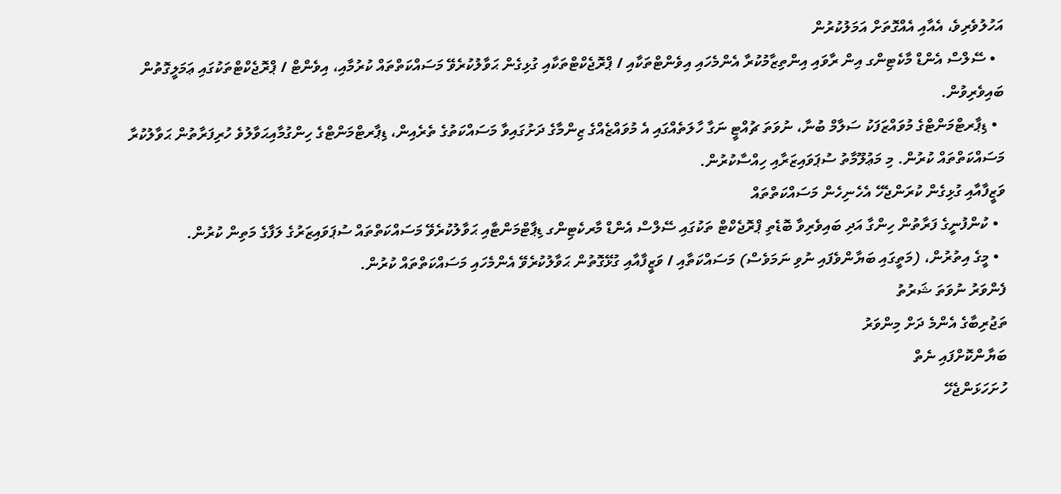އަހުލުވެރިވެ، އެއާއި އެއްގޮތަށް އަމަލުކުރުން
  • ސޭލްސް އެންޑް މާކެޓިންގ އިން ރާވައި އިންތިޒާމުކުރާ އެންމެހައި އިވެންޓްތަކާއި / ޕްރޮޖެކްޓްތަކާއި ގުޅިގެން ޙަވާލުކުރެވޭ މަސައްކަތްތައް ކުރުމާއި، އިވެންޓް / ޕްރޮޖެކްޓްތަކުގައި ޢަމަލީގޮތުން ބައިވެރިވުން.
  • ޑިޕާރޓްމަންޓްގެ މުވައްޒަފަކު ސަލާމް ބުނާ، ނުވަތަ ޗުއްޓީ ނަގާ ހާލަތެއްގައި އެ މުވައްޒެއްގެ ޒިންމާގެ ދަށުގައިވާ މަސައްކަތުގެ ތެރެއިން، ޑިޕާރޓްމަންޓްގެ ހިންގުމާއިޙަވާލުވެ ހުރިފަރާތުން ޙަވާލުކުރާ މަސައްކަތްތައް ކުރުން. މި މަޢުލޫމާތު ސުޕަވައިޒަރާއި ހިއްސާކުރުން.
ވަޒީފާއާއި ގުޅިގެން ކުރަންޖެހޭ އެހެނިހެން މަސައްކަތްތައް
  • ކުންފުނީގެ ފަރާތުން ހިންގާ އަދި ބައިވެރިވާ ބޮޑެތި ޕްރޮޖެކްޓް ތަކުގައި ސޭލްސް އެންޑް މާރކެޓިންގ ޑިޕާޓްމަންޓާއި ޙަވާލުކުރެވޭ މަސައްކަތްތައް ސުޕަވައިޒަރުގެ ލަފާގެ މަތިން ކުރުން.
  • މީގެ އިތުރުން، (މަތީގައި ބަޔާންވެފައި ނުވި ނަމަވެސް) މަސައްކަތާއި / ވަޒީފާއާއި ގުޅޭގޮތުން ޙަވާލުކުރެވޭ އެންމެހައި މަސައްކަތްތައް ކުރުން.
ފެންވަރު ނުވަތަ ޝަރުތު
ތަޖުރިބާގެ އެންމެ ދަށް މިންވަރު
ބަޔާންކޮށްފައި ނެތް
ހުށަހަޅަންޖެހޭ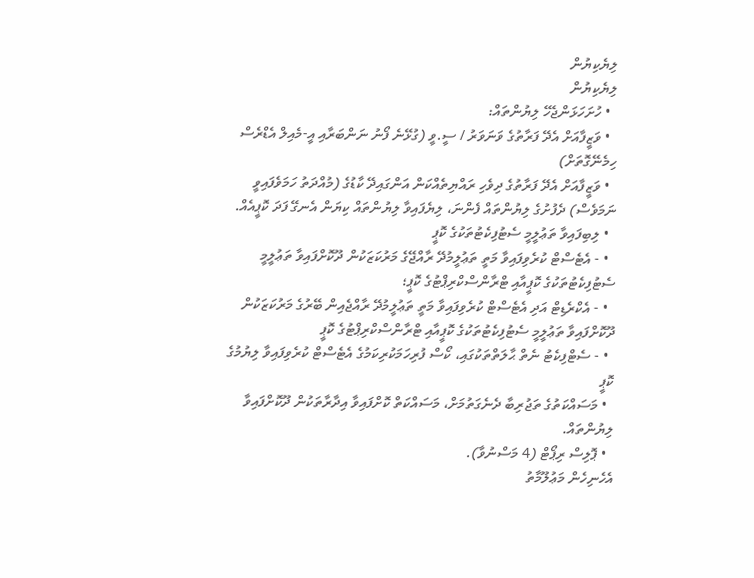ލިޔެކިޔުން
ލިޔެކިޔުން
  • ހުށަހަޅަންޖެހޭ ލިޔުންތައް:
  • ވަޒީފާއަށް އެދޭ ފަރާތުގެ ވަނަވަރު / ސީ.ވީ (ގުޅޭނެ ފޯނު ނަންބަރާއި އީ-މެއިލް އެޑްރެސް ހިމެނޭގޮތަށް)
  • ވަޒީފާއަށް އެދޭ ފަރާތުގެ ދިވެހި ރައްޔިތެއްކަން އަންގައިދޭ ކާޑުގެ (މުއްދަތު ހަމަވެފައިވީ ނަމަވެސް) ދެފުށުގެ ލިޔުންތައް ފެންނަ، ލިޔެފައިވާ ލިޔުންތައް ކިޔަން އެނގޭ ފަދަ ކޮޕީއެއް.
  • ލިބިފައިވާ ތަޢުލީމީ ސެޓުފިކެޓުތަކުގެ ކޮޕީ
  • - އެޓެސްޓް ކުރެވިފައިވާ މަތީ ތަޢުލީމުދޭ ރާއްޖޭގެ މަރުކަޒަކުން ދޫކޮށްފައިވާ ތަޢުލީމީ ސެޓުފިކެޓުތަކުގެ ކޮޕީއާއި ޓްރާންސްކްރިޕްޓުގެ ކޮޕީ؛
  • - އެކްރެޑިޓް އަދި އެޓެސްޓް ކުރެވިފައިވާ މަތީ ތަޢުލީމުދޭ ރާއްޖެއިން ބޭރުގެ މަރުކަޒަކުން ދޫކޮށްފައިވާ ތަޢުލީމީ ސެޓުފިކެޓުތަކުގެ ކޮޕީއާއި ޓްރާންސްކްރިޕްޓުގެ ކޮޕީ
  • - ސެޓްފިކެޓު ނެތް ޙާލަތްތަކުގައި، ކޯސް ފުރިހަމަކުރިކަމުގެ އެޓެސްޓް ކުރެވިފައިވާ ލިޔުމުގެ ކޮޕީ
  • މަސައްކަތުގެ ތަޖުރިބާ ދެނެގަތުމަށް، މަސައްކަތް ކޮށްފައިވާ އިދާރާތަކުން ދޫކޮށްފައިވާ ލިޔުންތައް.
  • ޕޮލިސް ރިޕޯޓް (4 މަސްނުވާ).
އެހެނިހެން މަޢުލޫމާތު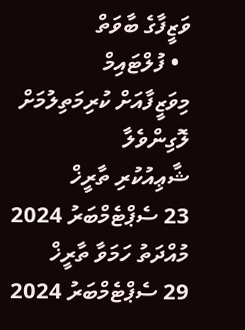ވަޒީފާގެ ބާވަތް
  • ފުލްޓައިމް
މިވަޒީފާއަށް ކުރިމަތިލުމަށް ލޮގިންވެލާ
ޝާޢިއުކުރި ތާރީޚް
23 ސެޕްޓެމްބަރު 2024
މުއްދަތު ހަމަވާ ތާރީޚް
29 ސެޕްޓެމްބަރު 2024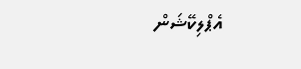އެޕްލިކޭޝަން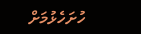ހުށަހެޅުމަށް